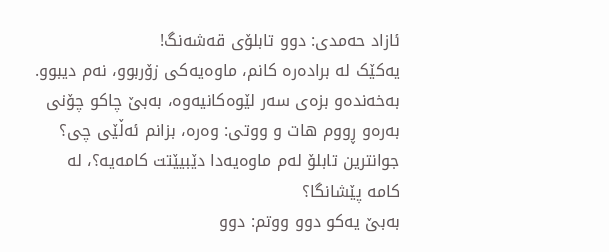ئازاد حەمدی: دوو تابلۆی قەشەنگ!
یەکێک لە برادەرە کانم، ماوەیەکی زۆربوو، نەم دیبوو. بەخەندەو بزەی سەر لێوەکانیەوە، بەبێ چاکو چۆنی بەرەو ڕووم هات و ووتی: وەرە، بزانم ئەڵێی چی؟ جوانترین تابلۆ لەم ماوەیەدا دێبیێتت کامەیە؟، لە کامە پێشانگا؟
بەبێ یەکو دوو ووتم: دوو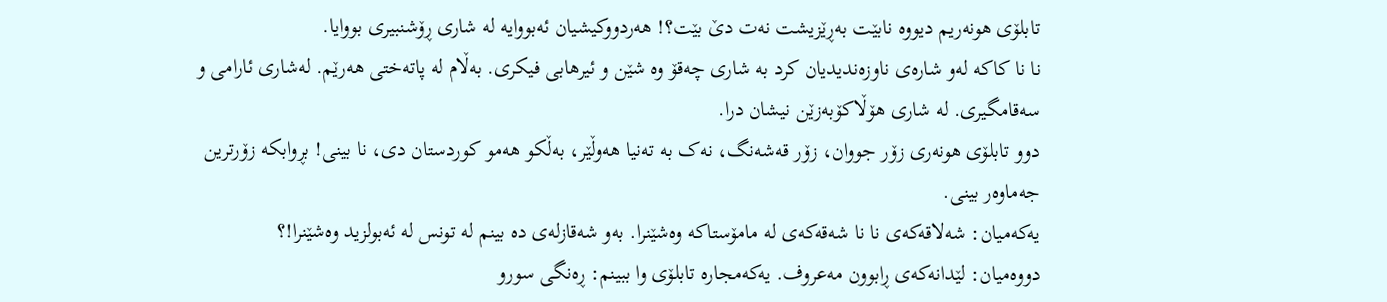تابلۆی هونەریم دیووە نابێت بەڕێزیشت نەت دێ بێت؟! هەردووکیشیان ئەبووایە لە شاری ڕۆشنبیری بووایا.
نا نا کاکە لەو شارەی ناوزەندیدیان کرد بە شاری چەقۆ وە شێن و ئیرهابی فیکری. بەڵام لە پاتەختی هەرێم. لەشاری ئارامی و سەقامگیری. لە شاری هۆڵاکۆبەزێن نیشان درا.
دوو تابلۆی هونەری زۆر جووان، زۆر قەشەنگ، نەک بە تەنیا هەوڵێر، بەڵکو هەمو کوردستان دی، نا بینی! بڕوابکە زۆرترین جەماوەر بینی.
یەکەمیان: شەلاقەکەی نا نا شەقەکەی لە مامۆستاکە وەشێنرا. بەو شەقازلەی دە بینم لە تونس لە ئەبولزید وەشێنرا!؟
دووەمیان: لێدانەکەی ڕابوون مەعروف. یەکەمجارە تابلۆی وا ببینم: ڕەنگی سورو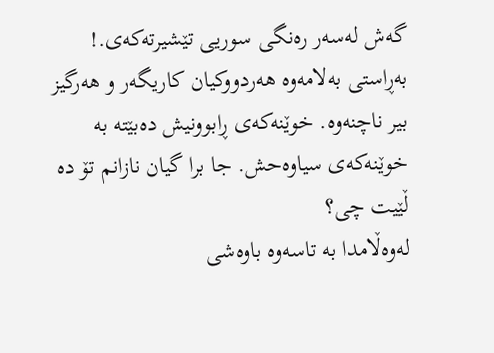گەش لەسەر رەنگی سوریی تێشیرتەکەی.!
بەڕاستی بەلامەوە هەردووکیان کاریگەر و هەرگیز بیر ناچنەوە. خوێنەکەی ڕابوونیش دەبێتە بە خوێنەکەی سیاوەحش. جا برا گیان نازانم تۆ دە ڵێیت چی؟
لەوەڵامدا بە تاسەوە باوەشی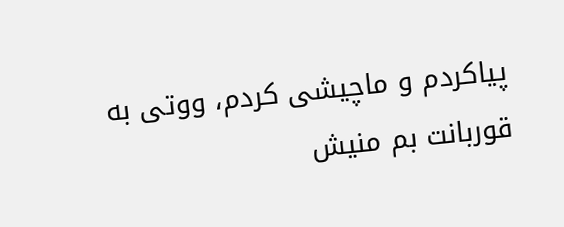پیاکردم و ماچیشی کردم، ووتی بە قوربانت بم منیش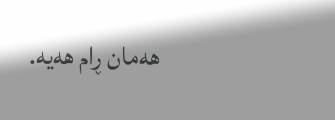هەمان ڕام هەیە.